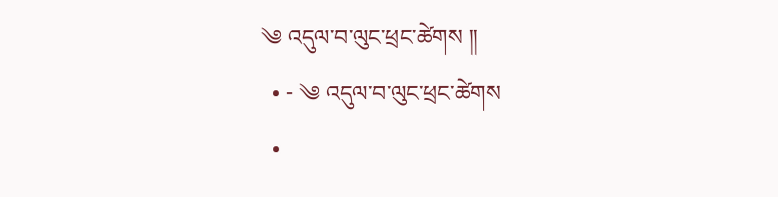༄ འདུལ་བ་ལུང་ཕྲང་ཚེགས ༎
  • - ༄ འདུལ་བ་ལུང་ཕྲང་ཚེགས
  •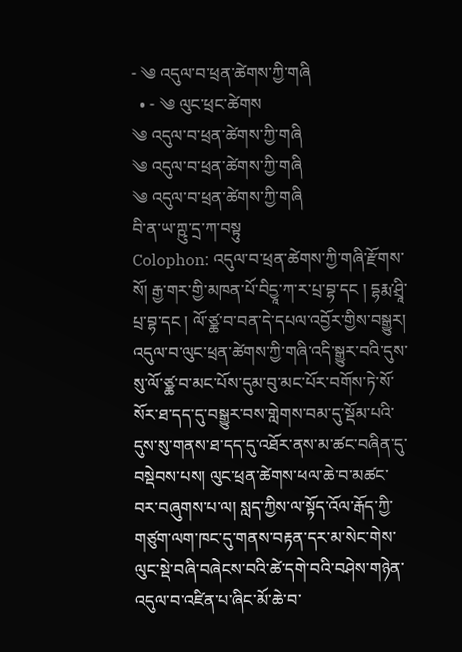- ༄ འདུལ་བ་ཕྲན་ཚེགས་ཀྱི་གཞི
  • - ༄ ལུང་ཕྲང་ཚེགས
༄ འདུལ་བ་ཕྲན་ཚེགས་ཀྱི་གཞི
༄ འདུལ་བ་ཕྲན་ཚེགས་ཀྱི་གཞི
༄ འདུལ་བ་ཕྲན་ཚེགས་ཀྱི་གཞི
བི་ན་ཡ་ཀྵུ་དྲ་ཀ་བསྟུ
Colophon: འདུལ་བ་ཕྲན་ཚེགས་ཀྱི་གཞི་རྫོགས་སོ། རྒྱ་གར་གྱི་མཁན་པོ་བིདྱཱ་ཀ་ར་པྲ་བྷ་དང ། དྷརྨ་ཤྲཱི་པྲ་བྷ་དང ། ལོ་ཙྪ་བ་བན་དེ་དཔལ་འབྱོར་གྱིས་བསྒྱུར། འདུལ་བ་ལུང་ཕྲན་ཚེགས་ཀྱི་གཞི་འདི་སྒྱུར་བའི་དུས་སུ་ལོ་ཙྪ་བ་མང་པོས་དུམ་བུ་མང་པོར་བགོས་ཏེ་སོ་སོར་ཐ་དད་དུ་བསྒྱུར་བས་གླེགས་བམ་དུ་སྡོམ་པའི་དུས་སུ་གནས་ཐ་དད་དུ་འཐོར་ནས་མ་ཚང་བཞིན་དུ་བསྡེབས་པས། ལུང་ཕྲན་ཚེགས་ཕལ་ཆེ་བ་མཚང་བར་བཞུགས་པ་ལ། སླད་ཀྱིས་ལ་སྟོད་འོལ་རྒོད་ཀྱི་གཙུག་ལག་ཁང་དུ་གནས་བརྟན་དར་མ་སེང་གེས་ལུང་སྡེ་བཞི་བཞེངས་བའི་ཚེ་དགེ་བའི་བཤེས་གཉེན་འདུལ་བ་འཛིན་པ་ཞིང་མོ་ཆེ་བ་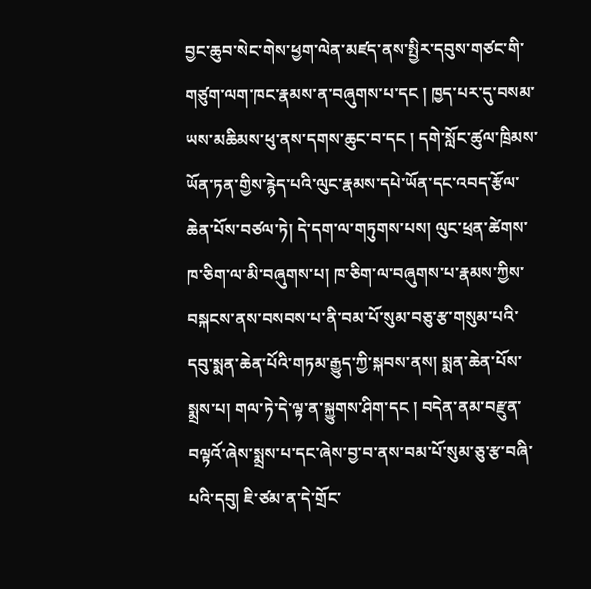བྱང་ཆུབ་སེང་གེས་ཕྱག་ལེན་མཛད་ནས་སྤྱིར་དབུས་གཙང་གི་གཙུག་ལག་ཁང་རྣམས་ན་བཞུགས་པ་དང ། ཁྱད་པར་དུ་བསམ་ཡས་མཆིམས་ཕུ་ནས་དགས་ཆུང་བ་དང ། དགེ་སློང་ཚུལ་ཁྲིམས་ཡོན་ཏན་གྱིས་རྙེད་པའི་ལུང་རྣམས་དཔེ་ཡོན་དང་འབད་རྩོལ་ཆེན་པོས་བཙལ་ཏེ། དེ་དག་ལ་གཏུགས་པས། ལུང་ཕྲན་ཚེགས་ཁ་ཅིག་ལ་མི་བཞུགས་པ། ཁ་ཅིག་ལ་བཞུགས་པ་རྣམས་ཀྱིས་བསྐངས་ནས་བསབས་པ་ནི་བམ་པོ་སུམ་བཅུ་རྩ་གསུམ་པའི་དབུ་སྨན་ཆེན་པོའི་གཏམ་རྒྱུད་ཀྱི་སྐབས་ནས། སྨན་ཆེན་པོས་སྨྲས་པ། གལ་ཏེ་དེ་ལྟ་ན་སྐྱུགས་ཤིག་དང ། བདེན་ནམ་བརྫུན་བལྟའོ་ཞེས་སྨྲས་པ་དང་ཞེས་བྱ་བ་ནས་བམ་པོ་སུམ་ཅུ་རྩ་བཞི་པའི་དབུ། ཇི་ཙམ་ན་དེ་གྲོང་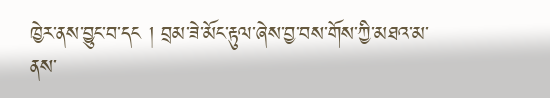ཁྱེར་ནས་བྱུང་བ་དང ། བྲམ་ཟེ་མོང་རྟུལ་ཞེས་བྱ་བས་གོས་ཀྱི་མཐའ་མ་ནས་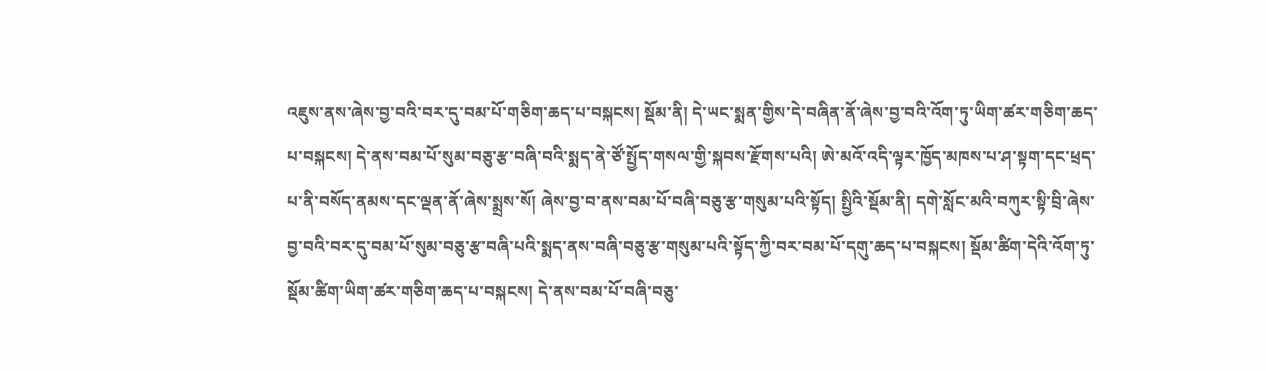འཇུས་ནས་ཞེས་བྱ་བའི་བར་དུ་བམ་པོ་གཅིག་ཆད་པ་བསྐངས། སྡོམ་ནི། དེ་ཡང་སྨན་གྱིས་དེ་བཞིན་ནོ་ཞེས་བྱ་བའི་འོག་ཏུ་ཡིག་ཚར་གཅིག་ཆད་པ་བསྐངས། དེ་ནས་བམ་པོ་སུམ་བཅུ་རྩ་བཞི་བའི་སྨད་ནེ་ཙོ་སྤྱོད་གསལ་གྱི་སྐབས་རྫོགས་པའི། ཨེ་མའོ་འདི་ལྟར་ཁྱོད་མཁས་པ་ཤ་སྟག་དང་ཕྲད་པ་ནི་བསོད་ནམས་དང་ལྡན་ནོ་ཞེས་སྨྲས་སོ། ཞེས་བྱ་བ་ནས་བམ་པོ་བཞི་བཅུ་རྩ་གསུམ་པའི་སྟོད། སྤྱིའི་སྡོམ་ནི། དགེ་སློང་མའི་བཀུར་སྟི་བྲི་ཞེས་བྱ་བའི་བར་དུ་བམ་པོ་སུམ་བཅུ་རྩ་བཞི་པའི་སྨད་ནས་བཞི་བཅུ་རྩ་གསུམ་པའི་སྟོད་ཀྱི་བར་བམ་པོ་དགུ་ཆད་པ་བསྐངས། སྡོམ་ཚིག་དེའི་འོག་ཏུ་སྡོམ་ཚིག་ཡིག་ཚར་གཅིག་ཆད་པ་བསྐངས། དེ་ནས་བམ་པོ་བཞི་བཅུ་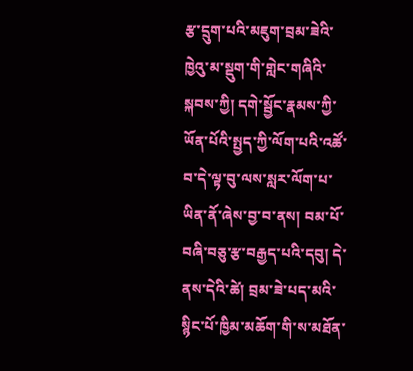རྩ་དྲུག་པའི་མཇུག་བྲམ་ཟེའི་ཁྱེའུ་མ་སྡུག་གི་གླེང་གཞིའི་སྐབས་ཀྱི། དགེ་སྦྱོང་རྣམས་ཀྱི་ཡོན་པོའི་སྤྱད་ཀྱི་ལོག་པའི་འཚོ་བ་དེ་ལྟ་བུ་ལས་སླར་ལོག་པ་ཡིན་ནོ་ཞེས་བྱ་བ་ནས། བམ་པོ་བཞི་བཅུ་རྩ་བརྒྱད་པའི་དབུ། དེ་ནས་དེའི་ཚེ། བྲམ་ཟེ་པད་མའི་སྙིང་པོ་ཁྱིམ་མཆོག་གི་ས་མཐོན་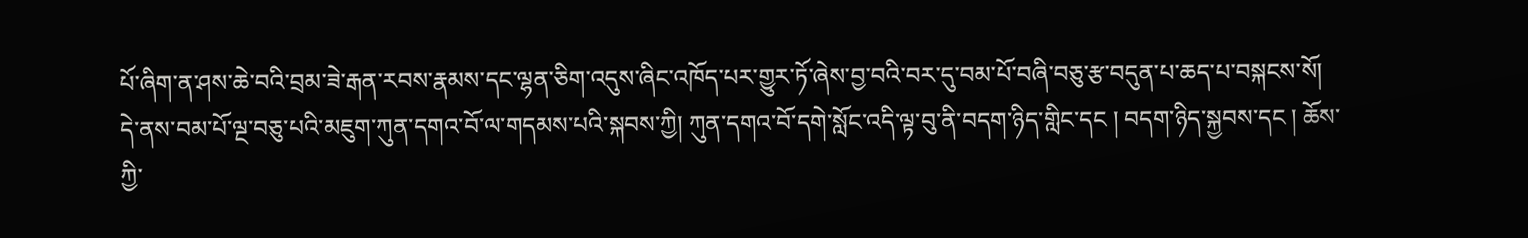པོ་ཞིག་ན་ཤས་ཆེ་བའི་བྲམ་ཟེ་རྒན་རབས་རྣམས་དང་ལྷན་ཅིག་འདུས་ཞིང་འཁོད་པར་གྱུར་ཏོ་ཞེས་བྱ་བའི་བར་དུ་བམ་པོ་བཞི་བཅུ་རྩ་བདུན་པ་ཆད་པ་བསྐངས་སོ། དེ་ནས་བམ་པོ་ལྔ་བཅུ་པའི་མཇུག་ཀུན་དགའ་བོ་ལ་གདམས་པའི་སྐབས་ཀྱི། ཀུན་དགའ་བོ་དགེ་སློང་འདི་ལྟ་བུ་ནི་བདག་ཉིད་གླིང་དང ། བདག་ཉིད་སྐྱབས་དང ། ཆོས་ཀྱི་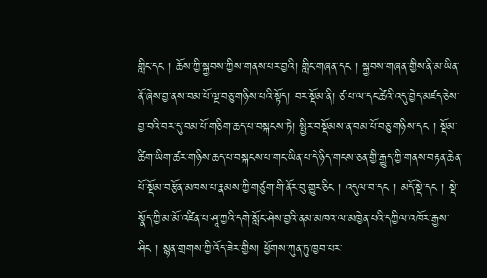གླིང་དང ། ཆོས་ཀྱི་སྐྱབས་ཀྱིས་གནས་པར་བྱའི། གླིང་གཞན་དང ། སྐྱབས་གཞན་གྱིས་ནི་མ་ཡིན་ནོ་ཞེས་བྱ་ནས་བམ་པོ་ལྔ་བཅུ་གཉིས་པའི་སྟོད། བར་སྡོམ་ནི། ཙ་པ་ལ་དང་ཚེའི་འདུ་བྱེད་མཛད་ཅེས་བྱ་བའི་བར་དུ་བམ་པོ་གཅིག་ཆད་པ་བསྐངས་ཏེ། སྤྱིར་བསྡོམས་ན་བམ་པོ་བཅུ་གཉིས་དང ། སྡོམ་ཚིག་ཡིག་ཚར་གཉིས་ཆད་པ་བསྐངས་པ་གང་ཡིན་པ་དེ་ཉིད་གངས་ཅན་གྱི་རྒྱུད་ཀྱི་གནས་བརྟན་ཆེན་པོ་སྡོམ་བརྩོན་མཁས་པ་རྣམས་ཀྱི་གཙུག་གི་ནོར་བུ་གྱུར་ཅིང ། འདུལ་བ་དང ། མདོ་སྡེ་དང ། སྡེ་སྣོད་ཀྱི་མ་མོ་འཛིན་པ་ཤཱ་ཀྱའི་དགེ་སློང་ཤེས་བྱའི་ནམ་མཁའ་ལ་མཁྱེན་པའི་དཀྱིལ་འཁོར་རྒྱས་ཤིང ། སྙན་གྲགས་ཀྱི་འོད་ཟེར་གྱིས། ཕྱོགས་ཀུན་ཏུ་ཁྱབ་པར་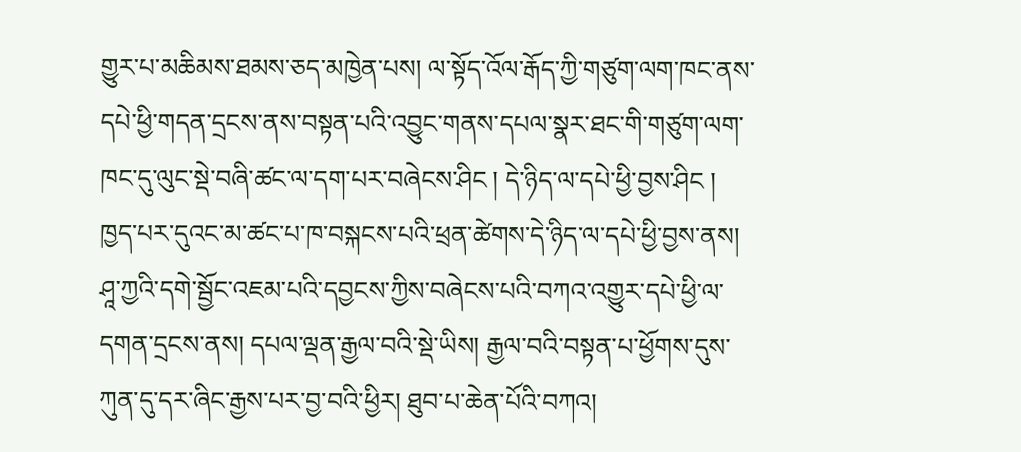གྱུར་པ་མཆིམས་ཐམས་ཅད་མཁྱེན་པས། ལ་སྟོད་འོལ་རྒོད་ཀྱི་གཙུག་ལག་ཁང་ནས་དཔེ་ཕྱི་གདན་དྲངས་ནས་བསྟན་པའི་འབྱུང་གནས་དཔལ་སྣར་ཐང་གི་གཙུག་ལག་ཁང་དུ་ལུང་སྡེ་བཞི་ཚང་ལ་དག་པར་བཞེངས་ཤིང ། དེ་ཉིད་ལ་དཔེ་ཕྱི་བྱས་ཤིང ། ཁྱད་པར་དུའང་མ་ཚང་པ་ཁ་བསྐངས་པའི་ཕྲན་ཚེགས་དེ་ཉིད་ལ་དཔེ་ཕྱི་བྱས་ནས། ཤཱ་ཀྱའི་དགེ་སྦྱོང་འཇམ་པའི་དབྱངས་ཀྱིས་བཞེངས་པའི་བཀའ་འགྱུར་དཔེ་ཕྱི་ལ་དགན་དྲངས་ནས། དཔལ་ལྡན་རྒྱལ་བའི་སྡེ་ཡིས། རྒྱལ་བའི་བསྟན་པ་ཕྱོགས་དུས་ཀུན་དུ་དར་ཞིང་རྒྱས་པར་བྱ་བའི་ཕྱིར། ཐུབ་པ་ཆེན་པོའི་བཀའ།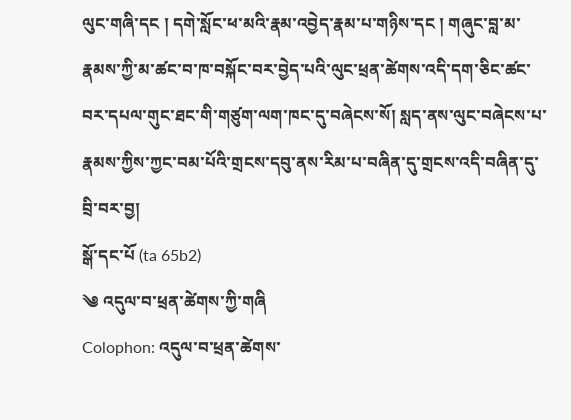ལུང་གཞི་དང ། དགེ་སློང་ཕ་མའི་རྣམ་འབྱེད་རྣམ་པ་གཉིས་དང ། གཞུང་བླ་མ་རྣམས་ཀྱི་མ་ཚང་བ་ཁ་བསྐོང་བར་བྱེད་པའི་ལུང་ཕྲན་ཚེགས་འདི་དག་ཅིང་ཚང་བར་དཔལ་གུང་ཐང་གི་གཙུག་ལག་ཁང་དུ་བཞེངས་སོ། སླད་ནས་ལུང་བཞེངས་པ་རྣམས་ཀྱིས་ཀྱང་བམ་པོའི་གྲངས་དབུ་ནས་རིམ་པ་བཞིན་དུ་གྲངས་འདི་བཞིན་དུ་བྲི་བར་བྱ།
སྒོ་དང་པོ (ta 65b2)
༄ འདུལ་བ་ཕྲན་ཚེགས་ཀྱི་གཞི
Colophon: འདུལ་བ་ཕྲན་ཚེགས་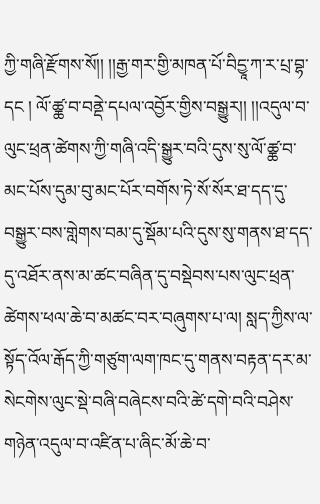ཀྱི་གཞི་རྫོགས་སོ།། །།རྒྱ་གར་གྱི་མཁན་པོ་བིདྱཱ་ཀ་ར་པྲ་བྷ་དང ། ལོ་ཚྖ་བ་བནྡེ་དཔལ་འབྱོར་གྱིས་བསྒྱུར།། །།འདུལ་བ་ལུང་ཕྲན་ཚེགས་ཀྱི་གཞི་འདི་སྒྱུར་བའི་དུས་སུ་ལོ་ཚྖ་བ་མང་པོས་དུམ་བུ་མང་པོར་བགོས་ཏེ་སོ་སོར་ཐ་དད་དུ་བསྒྱུར་བས་གླེགས་བམ་དུ་སྡོམ་པའི་དུས་སུ་གནས་ཐ་དད་དུ་འཐོར་ནས་མ་ཚང་བཞིན་དུ་བསྡེབས་པས་ལུང་ཕྲན་ཚེགས་ཕལ་ཆེ་བ་མཚང་བར་བཞུགས་པ་ལ། སླད་ཀྱིས་ལ་སྟོད་འོལ་རྒོད་ཀྱི་གཙུག་ལག་ཁང་དུ་གནས་བརྟན་དར་མ་སེངགེས་ལུང་སྡེ་བཞི་བཞེངས་བའི་ཚེ་དགེ་བའི་བཤེས་གཉེན་འདུལ་བ་འཛིན་པ་ཞིང་མོ་ཆེ་བ་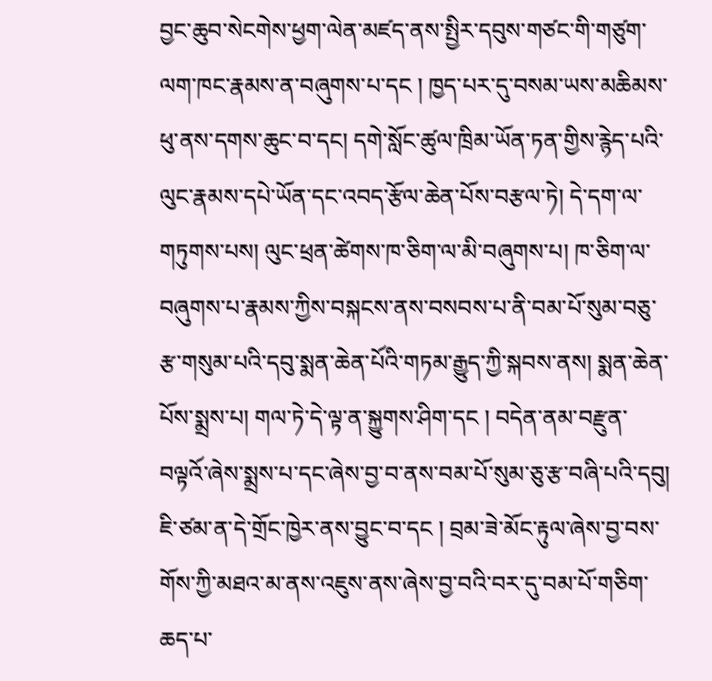བྱང་ཆུབ་སེངགེས་ཕྱག་ལེན་མཛད་ནས་སྤྱིར་དབུས་གཙང་གི་གཙུག་ལག་ཁང་རྣམས་ན་བཞུགས་པ་དང ། ཁྱད་པར་དུ་བསམ་ཡས་མཆིམས་ཕུ་ནས་དགས་ཆུང་བ་དང། དགེ་སློང་ཚུལ་ཁྲིམ་ཡོན་ཏན་གྱིས་རྙེད་པའི་ལུང་རྣམས་དཔེ་ཡོན་དང་འབད་རྩོལ་ཆེན་པོས་བརྩལ་ཏེ། དེ་དག་ལ་གཏུགས་པས། ལུང་ཕྲན་ཚེགས་ཁ་ཅིག་ལ་མི་བཞུགས་པ། ཁ་ཅིག་ལ་བཞུགས་པ་རྣམས་ཀྱིས་བསྐངས་ནས་བསབས་པ་ནི་བམ་པོ་སུམ་བཅུ་རྩ་གསུམ་པའི་དབུ་སྨན་ཆེན་པོའི་གཏམ་རྒྱུད་ཀྱི་སྐབས་ནས། སྨན་ཆེན་པོས་སྨྲས་པ། གལ་ཏེ་དེ་ལྟ་ན་སྐྱུགས་ཤིག་དང ། བདེན་ནམ་བརྫུན་བལྟའོ་ཞེས་སྨྲས་པ་དང་ཞེས་བྱ་བ་ནས་བམ་པོ་སུམ་ཅུ་རྩ་བཞི་པའི་དབུ། ཇི་ཙམ་ན་དེ་གྲོང་ཁྱེར་ནས་བྱུང་བ་དང ། བྲམ་ཟེ་མོང་རྟུལ་ཞེས་བྱ་བས་གོས་ཀྱི་མཐའ་མ་ནས་འཇུས་ནས་ཞེས་བྱ་བའི་བར་དུ་བམ་པོ་གཅིག་ཆད་པ་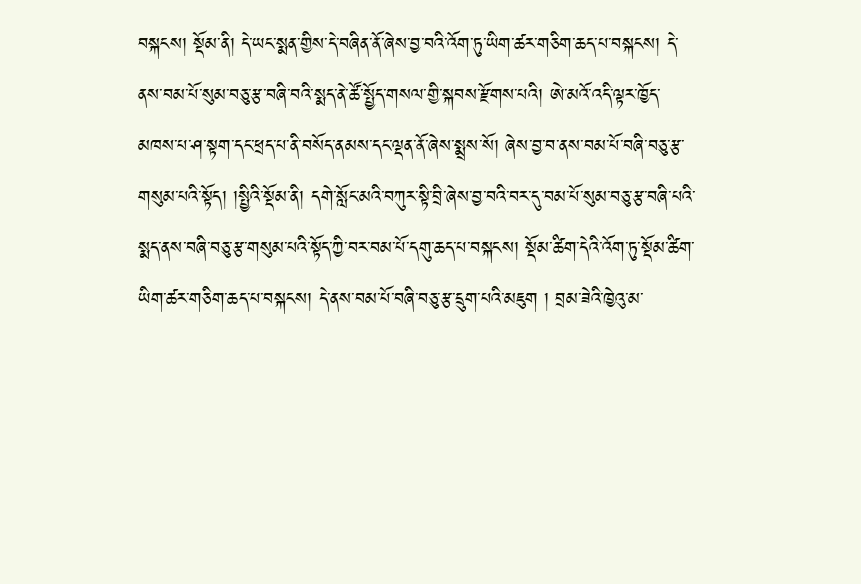བསྐངས། སྡོམ་ནི། དེ་ཡང་སྨན་གྱིས་དེ་བཞིན་ནོ་ཞེས་བྱ་བའི་འོག་ཏུ་ཡིག་ཚར་གཅིག་ཆད་པ་བསྐངས། དེ་ནས་བམ་པོ་སུམ་བཅུ་རྩ་བཞི་བའི་སྨད་ནེ་ཚོ་སྤྱོད་གསལ་གྱི་སྐབས་རྫོགས་པའི། ཨེ་མའོ་འདི་ལྟར་ཁྱོད་མཁས་པ་ཤ་སྟག་དང་ཕྲད་པ་ནི་བསོད་ནམས་དང་ལྡན་ནོ་ཞེས་སྨྲས་སོ། ཞེས་བྱ་བ་ནས་བམ་པོ་བཞི་བཅུ་རྩ་གསུམ་པའི་སྟོད། །སྤྱིའི་སྡོམ་ནི། དགེ་སློང་མའི་བཀུར་སྟི་བྲི་ཞེས་བྱ་བའི་བར་དུ་བམ་པོ་སུམ་བཅུ་རྩ་བཞི་པའི་སྨད་ནས་བཞི་བཅུ་རྩ་གསུམ་པའི་སྟོད་ཀྱི་བར་བམ་པོ་དགུ་ཆད་པ་བསྐངས། སྡོམ་ཚིག་དེའི་འོག་ཏུ་སྡོམ་ཚིག་ཡིག་ཚར་གཅིག་ཆད་པ་བསྐངས། དེ་ནས་བམ་པོ་བཞི་བཅུ་རྩ་དྲུག་པའི་མཇུག ། བྲམ་ཟེའི་ཁྱེའུ་མ་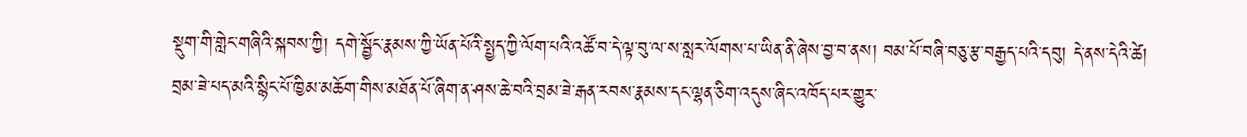སྡུག་གི་གླེང་གཞིའི་སྐབས་ཀྱི། དགེ་སྦྱོང་རྣམས་ཀྱི་ཡོན་པོའི་སྤྱད་ཀྱི་ལོག་པའི་འཚོ་བ་དེ་ལྟ་བུ་ལ་ས་སླར་ལོགས་པ་ཡིན་ནི་ཞེས་བྱ་བ་ནས། བམ་པོ་བཞི་བཅུ་རྩ་བརྒྱད་པའི་དབུ། དེ་ནས་དེའི་ཚེ། བྲམ་ཟེ་པད་མའི་སྙིང་པོ་ཁྱིམ་མཆོག་གིས་མཐོན་པོ་ཞིག་ན་ཤས་ཆེ་བའི་བྲམ་ཟེ་རྒན་རབས་རྣམས་དང་ལྷན་ཅིག་འདུས་ཞིང་འཁོད་པར་གྱུར་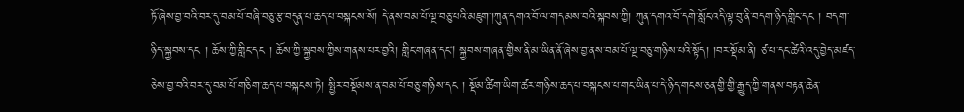ཏོ་ཞེས་བྱ་བའི་བར་དུ་བམ་པོ་བཞི་བཅུ་རྩ་བདུན་པ་ཆད་པ་བསྐངས་སོ། དེ་ནས་བམ་པོ་ལྔ་བཅུ་པའི་མཇུག་།ཀུན་དགའ་བོ་ལ་གདམས་བའི་སྐབས་ཀྱི། ཀུན་དགའ་བོ་དགེ་སློང་འདི་ལྟ་བུ་ནི་བདག་ཉིད་གླིང་དང ། བདག་ཉིད་སྐྱབས་དང ། ཆོས་ཀྱི་གླིང་དང ། ཆོས་ཀྱི་སྐྱབས་ཀྱིས་གནས་པར་བྱའི། གླིང་གཞན་དང། སྐྱབས་གཞན་གྱིས་ནི་མ་ཡིན་ནོ་ཞེས་བྱ་ནས་བམ་པོ་ལྔ་བཅུ་གཉིས་པའི་སྟོད། །བར་སྡོམ་ནི། ཙ་པ་དང་ཚེའི་འདུ་བྱེད་མཛད་ཅེས་བྱ་བའི་བར་དུ་བམ་པོ་གཅིག་ཆད་པ་བསྐངས་ཏེ། སྤྱིར་བསྡོམས་ན་བམ་པོ་བཅུ་གཉིས་དང ། སྡོམ་ཚིག་ཡིག་ཚར་གཉིས་ཆད་པ་བསྐངས་པ་གང་ཡིན་པ་དེ་ཉིད་གངས་ཅན་གྱི་གྱི་རྒྱུད་ཀྱི་གནས་བརྟན་ཆེན་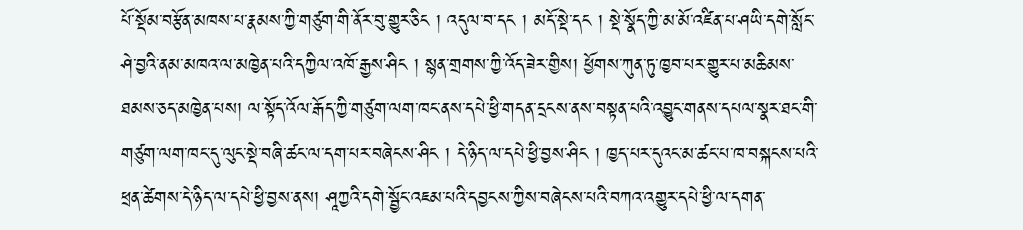པོ་སྡོམ་བརྩོན་མཁས་པ་རྣམས་ཀྱི་གཙུག་གི་ནོར་བུ་གྱུར་ཅིང ། འདུལ་བ་དང ། མདོ་སྡེ་དང ། སྡེ་སྣོད་ཀྱི་མ་མོ་འཛིན་པ་ཤཡི་དགེ་སློང་ཤེ་བྱའི་ནམ་མཁའ་ལ་མཁྱེན་པའི་དཀྱིལ་འཁོ་རྒྱས་ཤིང ། སྙན་གྲགས་ཀྱི་འོད་ཟེར་གྱིས། ཕྱོགས་ཀུན་ཏུ་ཁྱབ་པར་གྱུར་པ་མཆིམས་ཐམས་ཅད་མཁྱེན་པས། ལ་སྟོད་འོལ་རྒོད་ཀྱི་གཙུག་ལག་ཁང་ནས་དཔེ་ཕྱི་གདན་དྲངས་ནས་བསྟན་པའི་འབྱུང་གནས་དཔལ་སྣར་ཐང་གི་གཙུག་ལག་ཁང་དུ་ལུང་སྡེ་བཞི་ཚང་ལ་དག་པར་བཞེངས་ཤིང ། དེ་ཉིད་ལ་དཔེ་ཕྱི་བྱས་ཤིང ། ཁྱད་པར་དུའང་མ་ཚང་པ་ཁ་བསྐངས་པའི་ཕྲན་ཚེགས་དེ་ཉིད་ལ་དཔེ་ཕྱི་བྱས་ནས། ཤཱཀྱའི་དགེ་སྦྱོང་འཇམ་པའི་དབྱངས་ཀྱིས་བཞེངས་པའི་བཀའ་འགྱུར་དཔེ་ཕྱི་ལ་དགན་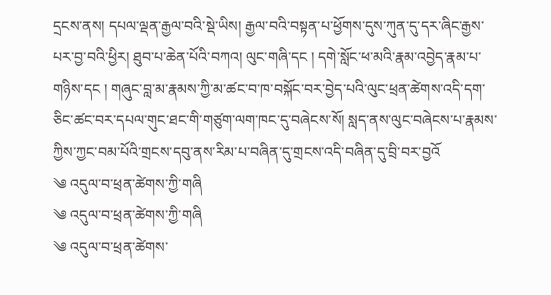དྲངས་ནས། དཔལ་ལྡན་རྒྱལ་བའི་སྡེ་ཡིས། རྒྱལ་བའི་བསྟན་པ་ཕྱོགས་དུས་ཀུན་དུ་དར་ཞིང་རྒྱས་པར་བྱ་བའི་ཕྱིར། ཐུབ་པ་ཆེན་པོའི་བཀའ། ལུང་གཞི་དང ། དགེ་སློང་ཕ་མའི་རྣམ་འབྱེད་རྣམ་པ་གཉིས་དང ། གཞུང་བླ་མ་རྣམས་ཀྱི་མ་ཚང་བ་ཁ་བསྐོང་བར་བྱེད་པའི་ལུང་ཕྲན་ཚེགས་འདི་དག་ཅིང་ཚང་བར་དཔལ་གུང་ཐང་གི་གཙུག་ལག་ཁང་དུ་བཞེངས་སོ། སླད་ནས་ལུང་བཞེངས་པ་རྣམས་ཀྱིས་ཀྱང་བམ་པོའི་གྲངས་དབུ་ནས་རིམ་པ་བཞིན་དུ་གྲངས་འདི་བཞིན་དུ་བྲི་བར་བྱའོ
༄ འདུལ་བ་ཕྲན་ཚེགས་ཀྱི་གཞི
༄ འདུལ་བ་ཕྲན་ཚེགས་ཀྱི་གཞི
༄ འདུལ་བ་ཕྲན་ཚེགས་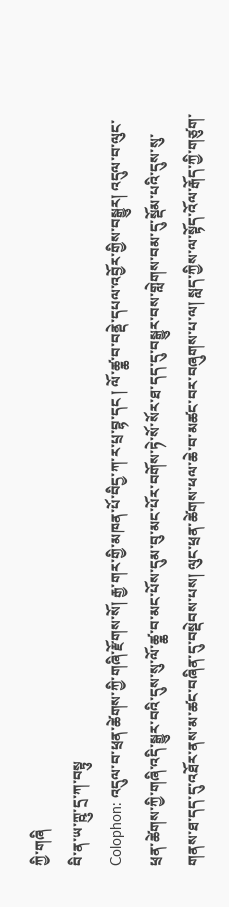ཀྱི་གཞི
བི་ན་ཡ་ཀྵུ་དྲ་ཀ་བསྟུ
Colophon: འདུལ་བ་ཕྲན་ཚེགས་ཀྱི་གཞི་རྫོགས་སོ། རྒྱ་གར་གྱི་མཁན་པོ་བིདྱ་ཀ་ར་པྲ་བྷ་དང ། ལོ་ཚྖ་བ་བནྡེ་དཔལ་འབྱོར་གྱིས་བསྒྱུར། འདུལ་བ་ལུང་ཕྲན་ཚེགས་ཀྱི་གཞི་འདི་སྒྱུར་བའི་དུས་སུ་ལོ་ཚྖ་བ་མང་པོས་དུམ་བུ་མང་པོར་བགོས་ཏེ་སོ་སོར་ཐ་དད་དུ་བསྒྱུར་བས་གླེགས་བམ་དུ་སྡོམ་པའི་དུས་སུ་གནས་ཐ་དད་དུ་འཐོར་ནས་མ་ཚང་བཞིན་དུ་བསྡེབས་པས། ལུང་ཕྲན་ཚེགས་ཕལ་ཆེ་བ་མཚང་བར་བཞུགས་པ་ལ། སླད་ཀྱིས་ལ་སྟོད་འོལ་རྒོད་ཀྱི་གཙུག་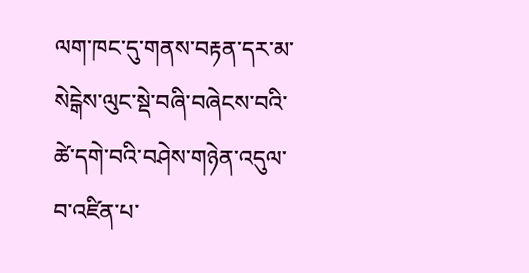ལག་ཁང་དུ་གནས་བརྟན་དར་མ་སེངྒེས་ལུང་སྡེ་བཞི་བཞེངས་བའི་ཚེ་དགེ་བའི་བཤེས་གཉེན་འདུལ་བ་འཛིན་པ་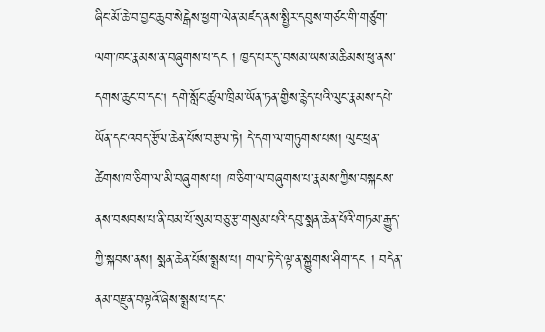ཞིང་མོ་ཆེ་བ་བྱང་ཆུབ་སེངྒེས་ཕྱག་ལེན་མཛད་ནས་སྤྱིར་དབུས་གཙང་གི་གཙུག་ལག་ཁང་རྣམས་ན་བཞུགས་པ་དང ། ཁྱད་པར་དུ་བསམ་ཡས་མཆིམས་ཕུ་ནས་དགས་ཆུང་བ་དང། དགེ་སློང་ཚུལ་ཁྲིམ་ཡོན་ཏན་གྱིས་རྙེད་པའི་ལུང་རྣམས་དཔེ་ཡོན་དང་འབད་རྩོལ་ཆེན་པོས་བརྩལ་ཏེ། དེ་དག་ལ་གཏུགས་པས། ལུང་ཕྲན་ཚེགས་ཁ་ཅིག་ལ་མི་བཞུགས་པ། ཁ་ཅིག་ལ་བཞུགས་པ་རྣམས་ཀྱིས་བསྐངས་ནས་བསབས་པ་ནི་བམ་པོ་སུམ་བཅུ་རྩ་གསུམ་པའི་དབུ་སྨན་ཆེན་པོའི་གཏམ་རྒྱུད་ཀྱི་སྐབས་ནས། སྨན་ཆེན་པོས་སྨྲས་པ། གལ་ཏེ་དེ་ལྟ་ན་སྐྱུགས་ཤིག་དང ། བདེན་ནམ་བརྫུན་བལྟའོ་ཞེས་སྨྲས་པ་དང་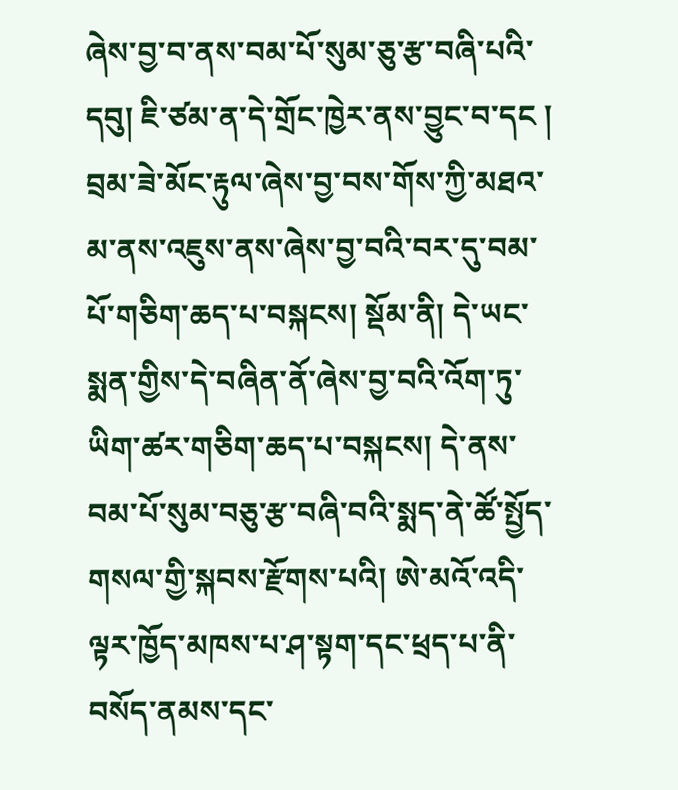ཞེས་བྱ་བ་ནས་བམ་པོ་སུམ་ཅུ་རྩ་བཞི་པའི་དབུ། ཇི་ཙམ་ན་དེ་གྲོང་ཁྱེར་ནས་བྱུང་བ་དང ། བྲམ་ཟེ་མོང་རྟུལ་ཞེས་བྱ་བས་གོས་ཀྱི་མཐའ་མ་ནས་འཇུས་ནས་ཞེས་བྱ་བའི་བར་དུ་བམ་པོ་གཅིག་ཆད་པ་བསྐངས། སྡོམ་ནི། དེ་ཡང་སྨན་གྱིས་དེ་བཞིན་ནོ་ཞེས་བྱ་བའི་འོག་ཏུ་ཡིག་ཚར་གཅིག་ཆད་པ་བསྐངས། དེ་ནས་བམ་པོ་སུམ་བཅུ་རྩ་བཞི་བའི་སྨད་ནེ་ཚོ་སྤྱོད་གསལ་གྱི་སྐབས་རྫོགས་པའི། ཨེ་མའོ་འདི་ལྟར་ཁྱོད་མཁས་པ་ཤ་སྟག་དང་ཕྲད་པ་ནི་བསོད་ནམས་དང་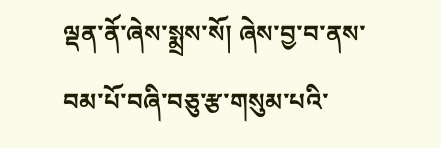ལྡན་ནོ་ཞེས་སྨྲས་སོ། ཞེས་བྱ་བ་ནས་བམ་པོ་བཞི་བཅུ་རྩ་གསུམ་པའི་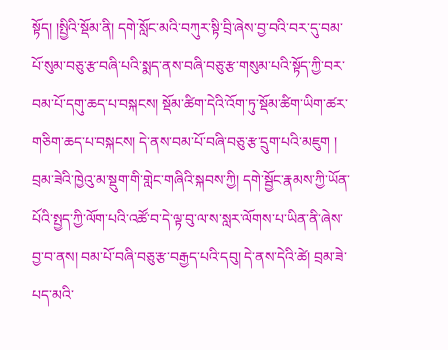སྟོད། །སྤྱིའི་སྡོམ་ནི། དགེ་སློང་མའི་བཀུར་སྟི་བྲི་ཞེས་བྱ་བའི་བར་དུ་བམ་པོ་སུམ་བཅུ་རྩ་བཞི་པའི་སྨད་ནས་བཞི་བཅུ་རྩ་གསུམ་པའི་སྟོད་ཀྱི་བར་བམ་པོ་དགུ་ཆད་པ་བསྐངས། སྡོམ་ཚིག་དེའི་འོག་ཏུ་སྡོམ་ཚིག་ཡིག་ཚར་གཅིག་ཆད་པ་བསྐངས། དེ་ནས་བམ་པོ་བཞི་བཅུ་རྩ་དྲུག་པའི་མཇུག ། བྲམ་ཟེའི་ཁྱེའུ་མ་སྡུག་གི་གླེང་གཞིའི་སྐབས་ཀྱི། དགེ་སྦྱོང་རྣམས་ཀྱི་ཡོན་པོའི་སྤྱད་ཀྱི་ལོག་པའི་འཚོ་བ་དེ་ལྟ་བུ་ལ་ས་སླར་ལོགས་པ་ཡིན་ནི་ཞེས་བྱ་བ་ནས། བམ་པོ་བཞི་བཅུ་རྩ་བརྒྱད་པའི་དབུ། དེ་ནས་དེའི་ཚེ། བྲམ་ཟེ་པད་མའི་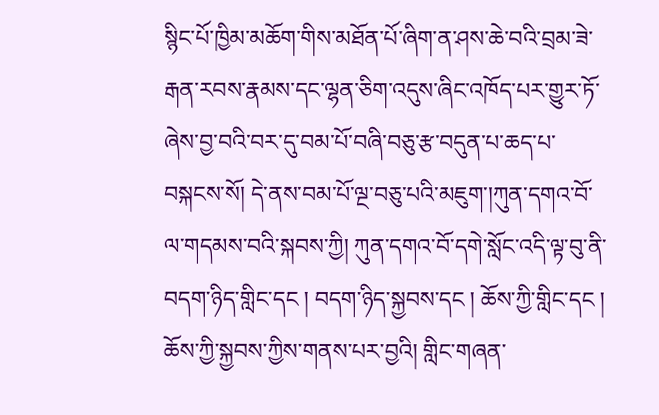སྙིང་པོ་ཁྱིམ་མཆོག་གིས་མཐོན་པོ་ཞིག་ན་ཤས་ཆེ་བའི་བྲམ་ཟེ་རྒན་རབས་རྣམས་དང་ལྷན་ཅིག་འདུས་ཞིང་འཁོད་པར་གྱུར་ཏོ་ཞེས་བྱ་བའི་བར་དུ་བམ་པོ་བཞི་བཅུ་རྩ་བདུན་པ་ཆད་པ་བསྐངས་སོ། དེ་ནས་བམ་པོ་ལྔ་བཅུ་པའི་མཇུག་།ཀུན་དགའ་བོ་ལ་གདམས་བའི་སྐབས་ཀྱི། ཀུན་དགའ་བོ་དགེ་སློང་འདི་ལྟ་བུ་ནི་བདག་ཉིད་གླིང་དང ། བདག་ཉིད་སྐྱབས་དང ། ཆོས་ཀྱི་གླིང་དང ། ཆོས་ཀྱི་སྐྱབས་ཀྱིས་གནས་པར་བྱའི། གླིང་གཞན་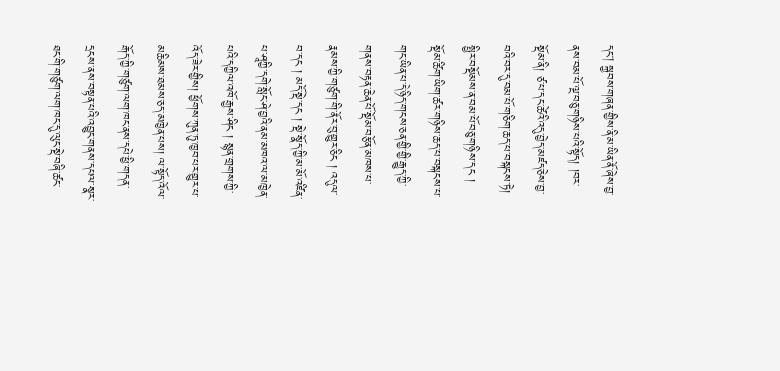དང། སྐྱབས་གཞན་གྱིས་ནི་མ་ཡིན་ནོ་ཞེས་བྱ་ནས་བམ་པོ་ལྔ་བཅུ་གཉིས་པའི་སྟོད། །བར་སྡོམ་ནི། ཙ་པ་དང་ཚེའི་འདུ་བྱེད་མཛད་ཅེས་བྱ་བའི་བར་དུ་བམ་པོ་གཅིག་ཆད་པ་བསྐངས་ཏེ། སྤྱིར་བསྡོམས་ན་བམ་པོ་བཅུ་གཉིས་དང ། སྡོམ་ཚིག་ཡིག་ཚར་གཉིས་ཆད་པ་བསྐངས་པ་གང་ཡིན་པ་དེ་ཉིད་གངས་ཅན་གྱི་གྱི་རྒྱུད་ཀྱི་གནས་བརྟན་ཆེན་པོ་སྡོམ་བརྩོན་མཁས་པ་རྣམས་ཀྱི་གཙུག་གི་ནོར་བུ་གྱུར་ཅིང ། འདུལ་བ་དང ། མདོ་སྡེ་དང ། སྡེ་སྣོད་ཀྱི་མ་མོ་འཛིན་པ་ཤཱཀྱི་དགེ་སློང་ཤེ་བྱའི་ནམ་མཁའ་ལ་མཁྱེན་པའི་དཀྱིལ་འཁོ་རྒྱས་ཤིང ། སྙན་གྲགས་ཀྱི་འོད་ཟེར་གྱིས། ཕྱོགས་ཀུན་ཏུ་ཁྱབ་པར་གྱུར་པ་མཆིམས་ཐམས་ཅད་མཁྱེན་པས། ལ་སྟོད་འོལ་རྒོད་ཀྱི་གཙུག་ལག་ཁང་ནས་དཔེ་ཕྱི་གདན་དྲངས་ནས་བསྟན་པའི་འབྱུང་གནས་དཔལ་སྣར་ཐང་གི་གཙུག་ལག་ཁང་དུ་ལུང་སྡེ་བཞི་ཚང་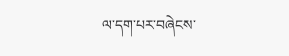ལ་དག་པར་བཞེངས་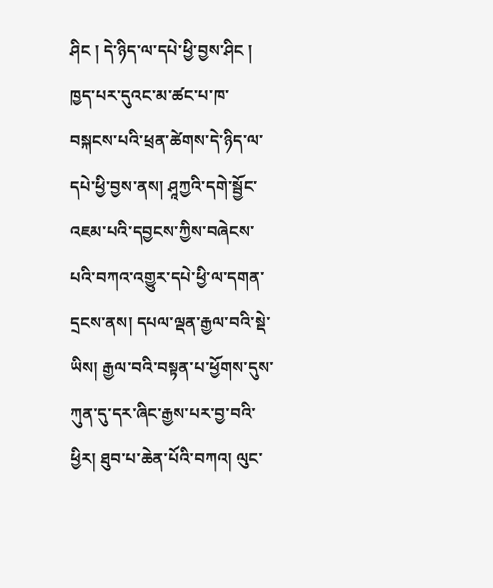ཤིང ། དེ་ཉིད་ལ་དཔེ་ཕྱི་བྱས་ཤིང ། ཁྱད་པར་དུའང་མ་ཚང་པ་ཁ་བསྐངས་པའི་ཕྲན་ཚེགས་དེ་ཉིད་ལ་དཔེ་ཕྱི་བྱས་ནས། ཤཱཀྱའི་དགེ་སྦྱོང་འཇམ་པའི་དབྱངས་ཀྱིས་བཞེངས་པའི་བཀའ་འགྱུར་དཔེ་ཕྱི་ལ་དགན་དྲངས་ནས། དཔལ་ལྡན་རྒྱལ་བའི་སྡེ་ཡིས། རྒྱལ་བའི་བསྟན་པ་ཕྱོགས་དུས་ཀུན་དུ་དར་ཞིང་རྒྱས་པར་བྱ་བའི་ཕྱིར། ཐུབ་པ་ཆེན་པོའི་བཀའ། ལུང་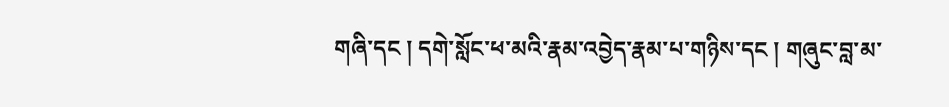གཞི་དང ། དགེ་སློང་ཕ་མའི་རྣམ་འབྱེད་རྣམ་པ་གཉིས་དང ། གཞུང་བླ་མ་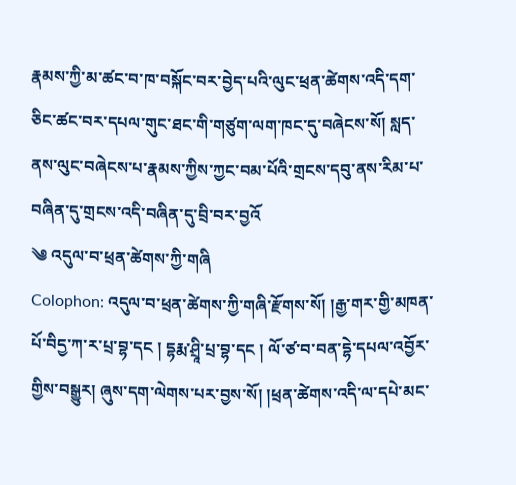རྣམས་ཀྱི་མ་ཚང་བ་ཁ་བསྐོང་བར་བྱེད་པའི་ལུང་ཕྲན་ཚེགས་འདི་དག་ཅིང་ཚང་བར་དཔལ་གུང་ཐང་གི་གཙུག་ལག་ཁང་དུ་བཞེངས་སོ། སླད་ནས་ལུང་བཞེངས་པ་རྣམས་ཀྱིས་ཀྱང་བམ་པོའི་གྲངས་དབུ་ནས་རིམ་པ་བཞིན་དུ་གྲངས་འདི་བཞིན་དུ་བྲི་བར་བྱའོ
༄ འདུལ་བ་ཕྲན་ཚེགས་ཀྱི་གཞི
Colophon: འདུལ་བ་ཕྲན་ཚེགས་ཀྱི་གཞི་རྫོགས་སོ། །རྒྱ་གར་གྱི་མཁན་པོ་བིདྱ་ཀ་ར་པྲ་བྷ་དང ། དྷརྨ་ཤྲཱི་པྲ་བྷ་དང ། ལོ་ཙ་བ་བན་དྷེ་དཔལ་འབྱོར་གྱིས་བསྒྱུར། ཞུས་དག་ལེགས་པར་བྱས་སོ། །ཕྲན་ཚེགས་འདི་ལ་དཔེ་མང་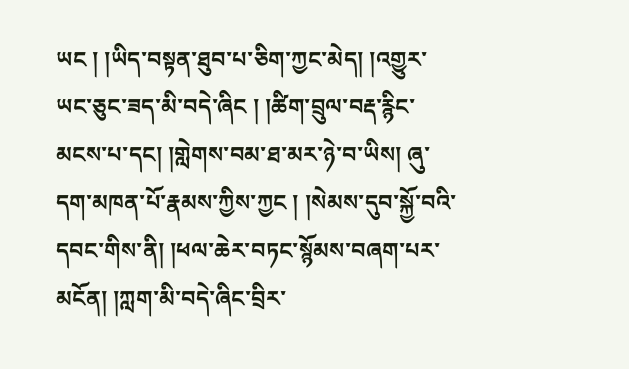ཡང ། །ཡིད་བསྟན་ཐུབ་པ་ཅིག་ཀྱང་མེད། །འགྱུར་ཡང་ཅུང་ཟད་མི་བདེ་ཞིང ། །ཚིག་བྲུལ་བརྡ་རྙིང་མངས་པ་དང། །གླེགས་བམ་ཐ་མར་ཉེ་བ་ཡིས། ཞུ་དག་མཁན་པོ་རྣམས་ཀྱིས་ཀྱང ། །སེམས་དུབ་སྐྱོ་བའི་དབང་གིས་ནི། །ཕལ་ཆེར་བཏང་སྙོམས་བཞག་པར་མངོན། །ཀླག་མི་བདེ་ཞིང་བྲིར་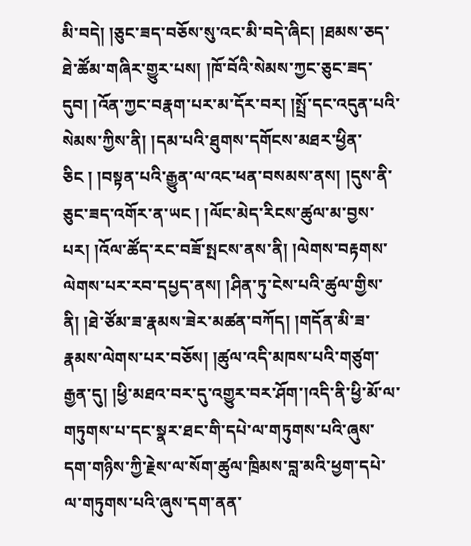མི་བདེ། །ཅུང་ཟད་བཅོས་སུ་འང་མི་བདེ་ཞིང། །ཐམས་ཅད་ཐེ་ཚོམ་གཞིར་གྱུར་པས། །ཁོ་བོའི་སེམས་ཀྱང་ཅུང་ཟད་དུབ། །འོན་ཀྱང་བརྣག་པར་མ་དོར་བར། །སྤྲོ་དང་འདུན་པའི་སེམས་ཀྱིས་ནི། །དམ་པའི་ཐུགས་དགོངས་མཐར་ཕྱིན་ཅིང ། །བསྟན་པའི་རྒྱུན་ལ་འང་ཕན་བསམས་ནས། །དུས་ནི་ཅུང་ཟད་འགོར་ན་ཡང ། །ལོང་མེད་རིངས་ཚུལ་མ་བྱས་པར། །འོལ་ཚོད་རང་བཟོ་སྤངས་ནས་ནི། །ལེགས་བརྟགས་ལེགས་པར་རབ་དཔྱད་ནས། །ཤིན་ཏུ་ངེས་པའི་ཚུལ་གྱིས་ནི། །ཐེ་ཙོམ་ཟ་རྣམས་ཟེར་མཚན་བཀོད། །གདོན་མི་ཟ་རྣམས་ལེགས་པར་བཅོས། །ཚུལ་འདི་མཁས་པའི་གཙུག་རྒྱན་དུ། །ཕྱི་མཐའ་བར་དུ་འགྱུར་བར་ཤོག་།འདི་ནི་ཕྱི་མོ་ལ་གཏུགས་པ་དང་སྣར་ཐང་གི་དཔེ་ལ་གཏུགས་པའི་ཞུས་དག་གཉིས་ཀྱི་རྗེས་ལ་སོག་ཚུལ་ཁྲིམས་བླ་མའི་ཕྱག་དཔེ་ལ་གཏུགས་པའི་ཞུས་དག་ནན་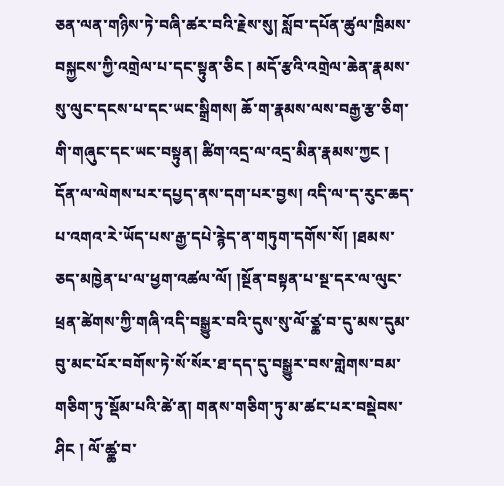ཅན་ལན་གཉིས་ཏེ་བཞི་ཚར་བའི་རྗེས་སུ། སློབ་དཔོན་ཚུལ་ཁྲིམས་བསྐྱངས་ཀྱི་འགྲེལ་པ་དང་སྟུན་ཅིང ། མདོ་རྩའི་འགྲེལ་ཆེན་རྣམས་སུ་ལུང་དངས་པ་དང་ཡང་སྒྲིགས། ཆོ་ག་རྣམས་ལས་བརྒྱ་རྩ་ཅིག་གི་གཞུང་དང་ཡང་བསྟུན། ཚིག་འདྲ་ལ་འདྲ་མིན་རྣམས་ཀྱང ། དོན་ལ་ལེགས་པར་དཔྱད་ནས་དག་པར་བྱས། འདི་ལ་ད་རུང་ཆད་པ་འགའ་རེ་ཡོད་པས་རྒྱ་དཔེ་རྙེད་ན་གཏུག་དགོས་སོ། །ཐམས་ཅད་མཁྱེན་པ་ལ་ཕྱག་འཚལ་ལོ། །སྔོན་བསྟན་པ་སྔ་དར་ལ་ལུང་ཕྲན་ཚེགས་ཀྱི་གཞི་འདི་བསྒྱུར་བའི་དུས་སུ་ལོ་ཙྪ་བ་དུ་མས་དུམ་བུ་མང་པོར་བགོས་ཏེ་སོ་སོར་ཐ་དད་དུ་བསྒྱུར་བས་གླེགས་བམ་གཅིག་ཏུ་སྡོམ་པའི་ཚེ་ན། གནས་གཅིག་ཏུ་མ་ཚང་པར་བསྡེབས་ཤིང ། ལོ་ཚྪ་བ་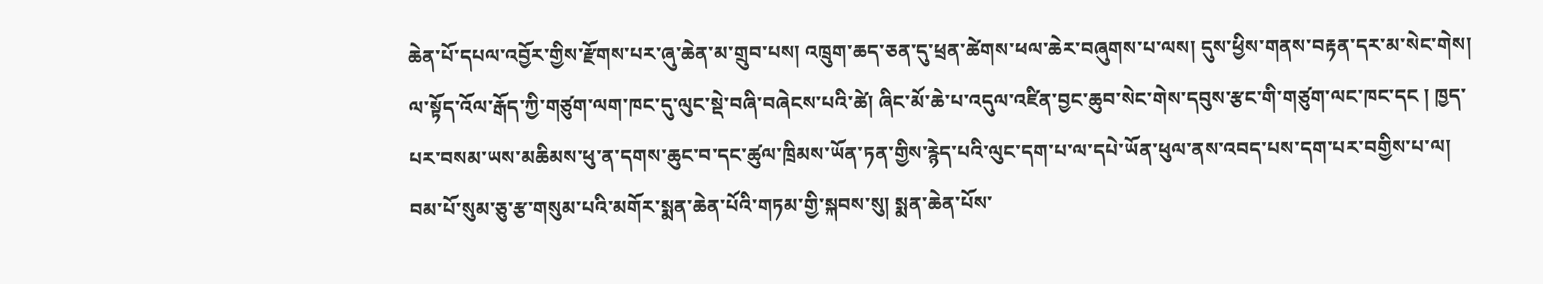ཆེན་པོ་དཔལ་འབྱོར་གྱིས་རྫོགས་པར་ཞུ་ཆེན་མ་གྲུབ་པས། འཁྲུག་ཆད་ཅན་དུ་ཕྲན་ཚེགས་ཕལ་ཆེར་བཞུགས་པ་ལས། དུས་ཕྱིས་གནས་བརྟན་དར་མ་སེང་གེས། ལ་སྟོད་འོལ་རྒོད་ཀྱི་གཙུག་ལག་ཁང་དུ་ལུང་སྡེ་བཞི་བཞེངས་པའི་ཚེ། ཞིང་མོ་ཆེ་པ་འདུལ་འཛིན་བྱང་ཆུབ་སེང་གེས་དབུས་རྩང་གི་གཙུག་ལང་ཁང་དང ། ཁྱད་པར་བསམ་ཡས་མཆིམས་ཕུ་ན་དགས་ཆུང་བ་དང་ཚུལ་ཁྲིམས་ཡོན་ཏན་གྱིས་རྙེད་པའི་ལུང་དག་པ་ལ་དཔེ་ཡོན་ཕུལ་ནས་འབད་པས་དག་པར་བགྱིས་པ་ལ། བམ་པོ་སུམ་ཅུ་རྩ་གསུམ་པའི་མགོར་སྨན་ཆེན་པོའི་གཏམ་གྱི་སྐབས་སུ། སྨན་ཆེན་པོས་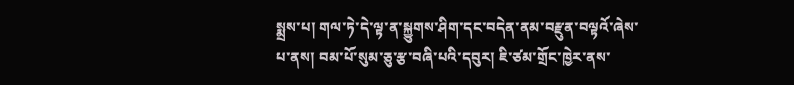སྨྲས་པ། གལ་ཏེ་དེ་ལྟ་ན་སྐྱུགས་ཤིག་དང་བདེན་ནམ་བརྫུན་བལྟའོ་ཞེས་པ་ནས། བམ་པོ་སུམ་ཅུ་རྩ་བཞི་པའི་དབུར། ཇི་ཙམ་གྲོང་ཁྱེར་ནས་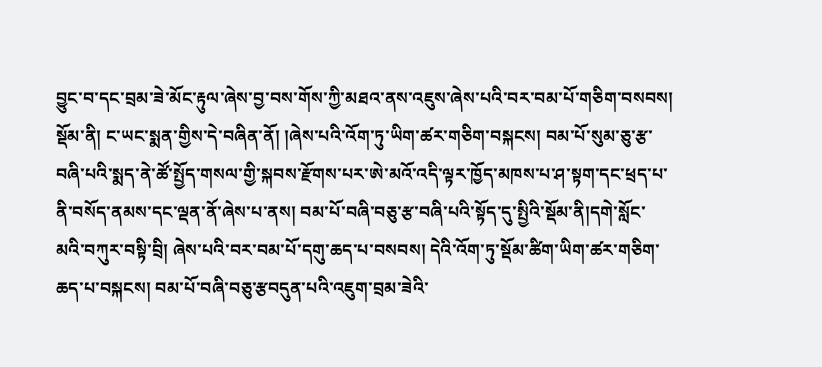བྱུང་བ་དང་བྲམ་ཟེ་མོང་རྟུལ་ཞེས་བྱ་བས་གོས་ཀྱི་མཐའ་ནས་འཇུས་ཞེས་པའི་བར་བམ་པོ་གཅིག་བསབས། སྡོམ་ནི། ང་ཡང་སྨན་གྱིས་དེ་བཞིན་ནོ། །ཞེས་པའི་འོག་ཏུ་ཡིག་ཚར་གཅིག་བསྐངས། བམ་པོ་སུམ་ཅུ་རྩ་བཞི་པའི་སྨད་ནེ་ཚོ་སྤྱོད་གསལ་གྱི་སྐབས་རྫོགས་པར་ཨེ་མའོ་འདི་ལྟར་ཁྱོད་མཁས་པ་ཤ་སྟག་དང་ཕྲད་པ་ནི་བསོད་ནམས་དང་ལྡན་ནོ་ཞེས་པ་ནས། བམ་པོ་བཞི་བཅུ་རྩ་བཞི་པའི་སྟོད་དུ་སྤྱིའི་སྡོམ་ནི།དགེ་སློང་མའི་བཀུར་བསྟི་བྲི། ཞེས་པའི་བར་བམ་པོ་དགུ་ཆད་པ་བསབས། དེའི་འོག་ཏུ་སྡོམ་ཚིག་ཡིག་ཚར་གཅིག་ཆད་པ་བསྐངས། བམ་པོ་བཞི་བཅུ་རྩབདུན་པའི་འཇུག་བྲམ་ཟེའི་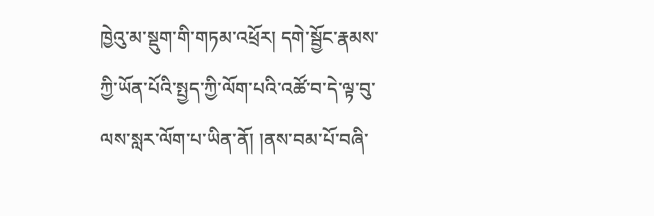ཁྱེའུ་མ་སྡུག་གི་གཏམ་འཕྲོར། དགེ་སྦྱོང་རྣམས་ཀྱི་ཡོན་པོའི་སྤྱད་ཀྱི་ལོག་པའི་འཚོ་བ་དེ་ལྟ་བུ་ལས་སླར་ལོག་པ་ཡིན་ནོ། །ནས་བམ་པོ་བཞི་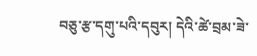བཅུ་རྩ་དགུ་པའི་དབུར། དེའི་ཚེ་བྲམ་ཟེ་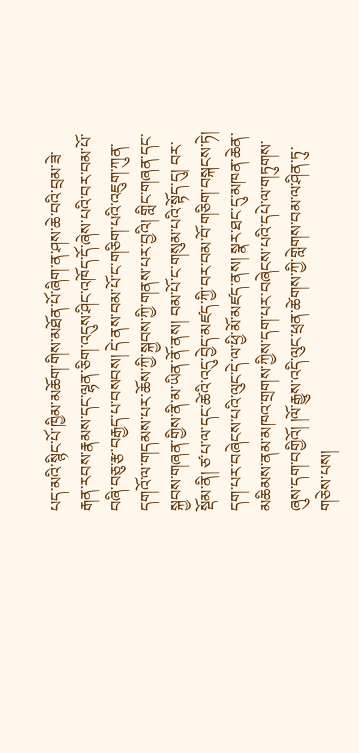པད་མའི་སྙིང་པོ་ཁྱིམ་མཆོག་གིས་མཐོན་པོ་ཞིག་ན་ཤས་ཆེ་བའི་བྲམ་ཟེ་རྒན་རབས་རྣམས་དང་ལྷན་ཅིག་འདུས་ཤིང་འཁོད་དོ་ཞེས་པའི་བར་བམ་པོ་བཞི་བཅུ་རྩ་བརྒྱད་པ་བསབས། དེ་ནས་བམ་པོ་ང་གཅིག་པའི་འཇུག་ཀུན་དགའོ་ལ་གདམས་པར་ཆོས་ཀྱི་སྐྱབས་ཀྱི་གནས་པར་བྱའི། གླིང་གཞན་དང་སྐྱབས་གཞན་གྱིས་ནི་མ་ཡིན་ནོ་ནས། བམ་པོ་ང་གསུམ་པའི་སྟོད་དུ། བར་སྡོམ་ནི། ཙ་པ་ལ་དང་ཚེའི་འདུ་བྱེད་མཛད་ཀྱི་བར་བམ་བོ་གཅིག་བསྐངས་ཏེ། དག་པར་བཞེངས་པའི་ལུང་དེ་ལ་ཕྱི་མོ་མཛད་ནས། སྣར་ཐང་དུ་མཁན་ཆེན་མཆིམས་ནམ་མཁའ་གྲགས་ཀྱིས་དག་པར་བཞེངས་པའི་དཔེ་ལ་གཏུགས་ཞུས་དག་བགྱིའོ། །ལོ་རྒྱུས་འདི་ལུང་ཕྲན་ཚེགས་ཀྱི་གླེགས་བམ་ལ་ཤིན་ཏུ་གཅེས་པས།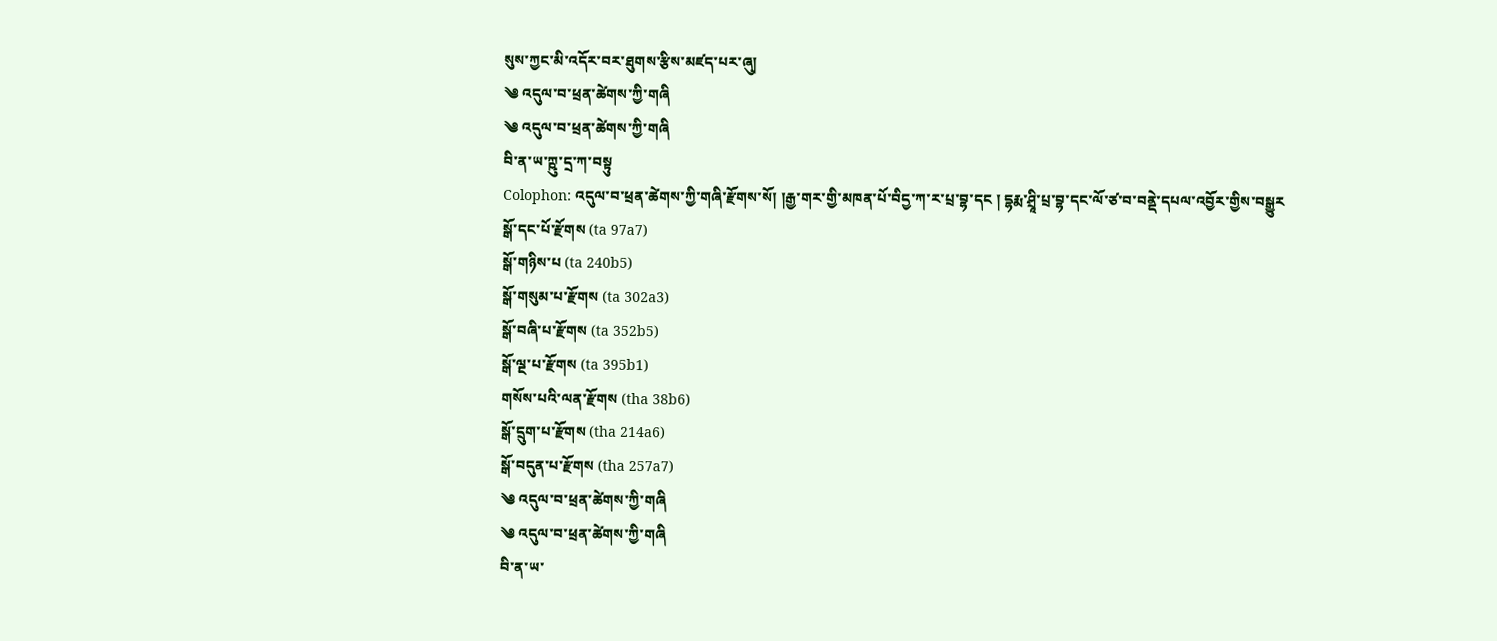སུས་ཀྱང་མི་འདོར་བར་ཐུགས་རྩིས་མཛད་པར་ཞུ།
༄ འདུལ་བ་ཕྲན་ཚེགས་ཀྱི་གཞི
༄ འདུལ་བ་ཕྲན་ཚེགས་ཀྱི་གཞི
བི་ན་ཡ་ཀྵུ་དྲ་ཀ་བསྟུ
Colophon: འདུལ་བ་ཕྲན་ཚེགས་ཀྱི་གཞི་རྫོགས་སོ། །རྒྱ་གར་གྱི་མཁན་པོ་བིདྱ་ཀ་ར་པྲ་བྷ་དང ། དྷརྨ་ཤྲཱི་པྲ་བྷ་དང་ལོ་ཙ་བ་བནྡེ་དཔལ་འབྱོར་གྱིས་བསྒྱུར
སྒོ་དང་པོ་རྫོགས (ta 97a7)
སྒོ་གཉིས་པ (ta 240b5)
སྒོ་གསུམ་པ་རྫོགས (ta 302a3)
སྒོ་བཞི་པ་རྫོགས (ta 352b5)
སྒོ་ལྔ་པ་རྫོགས (ta 395b1)
གསོས་པའི་ལན་རྫོགས (tha 38b6)
སྒོ་དྲུག་པ་རྫོགས (tha 214a6)
སྒོ་བདུན་པ་རྫོགས (tha 257a7)
༄ འདུལ་བ་ཕྲན་ཚེགས་ཀྱི་གཞི
༄ འདུལ་བ་ཕྲན་ཚེགས་ཀྱི་གཞི
བི་ན་ཡ་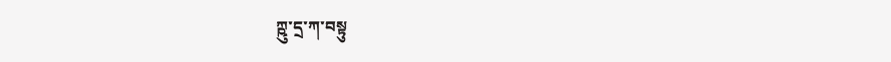ཀྵུ་དྲ་ཀ་བསྟུ